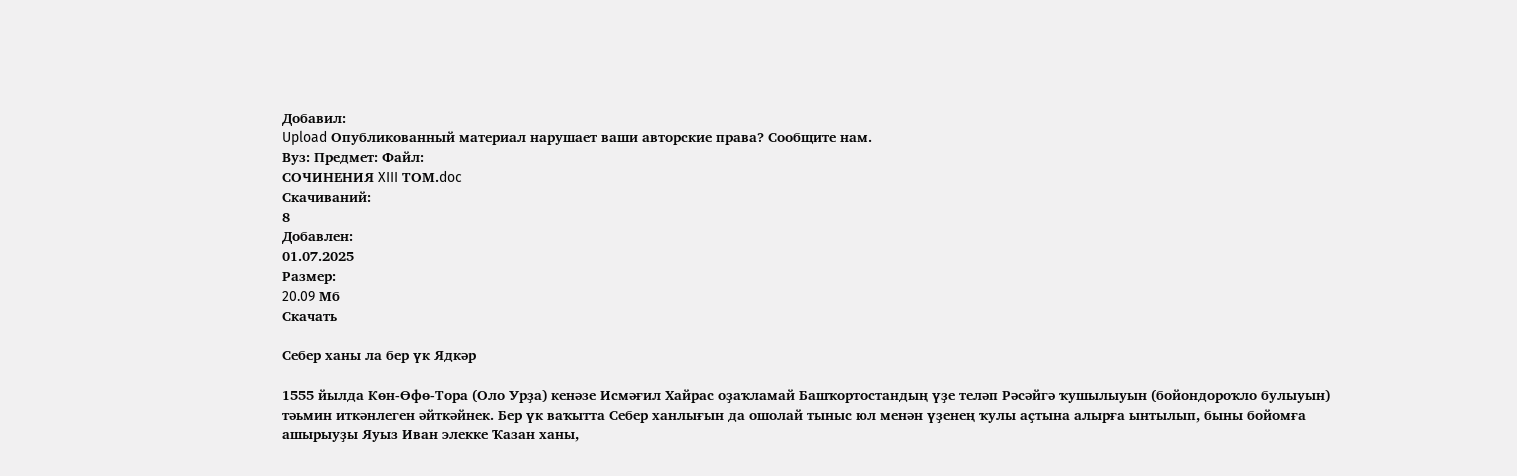Добавил:
Upload Опубликованный материал нарушает ваши авторские права? Сообщите нам.
Вуз: Предмет: Файл:
СОЧИНЕНИЯ XIII ТОМ.doc
Скачиваний:
8
Добавлен:
01.07.2025
Размер:
20.09 Mб
Скачать

Себер ханы ла бер үк Ядкәр

1555 йылда Көн-Өфө-Тора (Оло Урҙа) кенәзе Исмәғил Хайрас оҙаҡламай Башҡортостандың үҙе теләп Рәсәйгә ҡушылыуын (бойондороҡло булыуын) тәьмин иткәнлеген әйткәйнек. Бер үк ваҡытта Себер ханлығын да ошолай тыныс юл менән үҙенең ҡулы аҫтына алырға ынтылып, быны бойомға ашырыуҙы Яуыз Иван элекке Ҡазан ханы,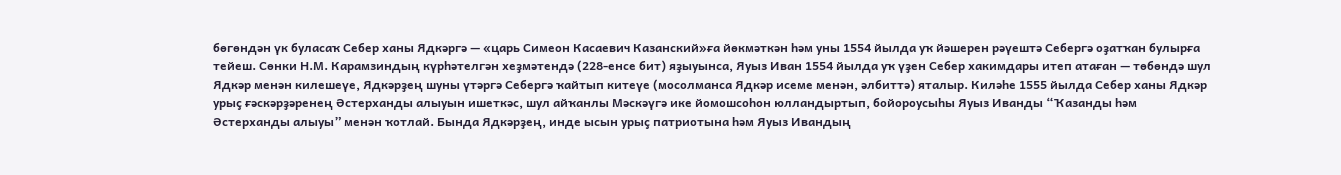бөгөндән үк буласаҡ Себер ханы Ядкәргә — «царь Симеон Касаевич Казанский»ға йөкмәткән һәм уны 1554 йылда уҡ йәшерен рәүештә Себергә оҙатҡан булырға тейеш. Сөнки Н.М. Карамзиндың күрһәтелгән хеҙмәтендә (228-енсе бит) яҙыуынса, Яуыз Иван 1554 йылда уҡ үҙен Себер хакимдары итеп атаған — төбөндә шул Ядкәр менән килешеүе, Ядкәрҙең шуны үтәргә Себергә ҡайтып китеүе (мосолманса Ядкәр исеме менән, әлбиттә) яталыр. Киләһе 1555 йылда Себер ханы Ядкәр урыҫ ғәскәрҙәренең Әстерханды алыуын ишеткәс, шул айҡанлы Мәскәүгә ике йомошсоһон юлландыртып, бойороусыһы Яуыз Иванды “Ҡазанды һәм Әстерханды алыуы” менән ҡотлай. Бында Ядкәрҙең, инде ысын урыҫ патриотына һәм Яуыз Ивандың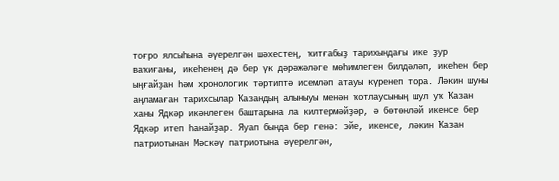тоғро ялсыһына әүерелгән шәхестең, ҡитғабыҙ тарихындағы ике ҙур ваҡиғаны, икеһенең дә бер үк дәрәжәләге мөһимлеген билдәләп, икеһен бер ыңғайҙан һәм хронологик тәртиптә исемләп атауы күренеп тора. Ләкин шуны аңламаған тарихсылар Ҡазандың алыныуы менән ҡотлаусының шул уҡ Ҡазан ханы Ядкәр икәнлеген баштарына ла килтермәйҙәр, ә бөтөнләй икенсе бер Ядкәр итеп һанайҙар. Яуап бында бер генә: эйе, икенсе, ләкин Ҡазан патриотынан Мәскәү патриотына әүерелгән,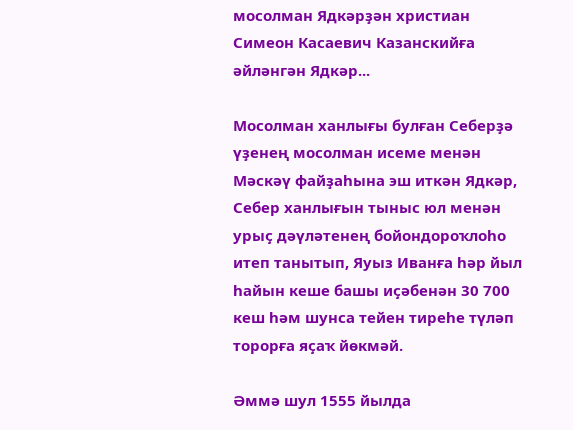мосолман Ядкәрҙән христиан Симеон Касаевич Казанскийға әйләнгән Ядкәр...

Мосолман ханлығы булған Себерҙә үҙенең мосолман исеме менән Мәскәү файҙаһына эш иткән Ядкәр, Себер ханлығын тыныс юл менән урыҫ дәүләтенең бойондороҡлоһо итеп танытып, Яуыз Иванға һәр йыл һайын кеше башы иҫәбенән 30 700 кеш һәм шунса тейен тиреһе түләп торорға яҫаҡ йөкмәй.

Әммә шул 1555 йылда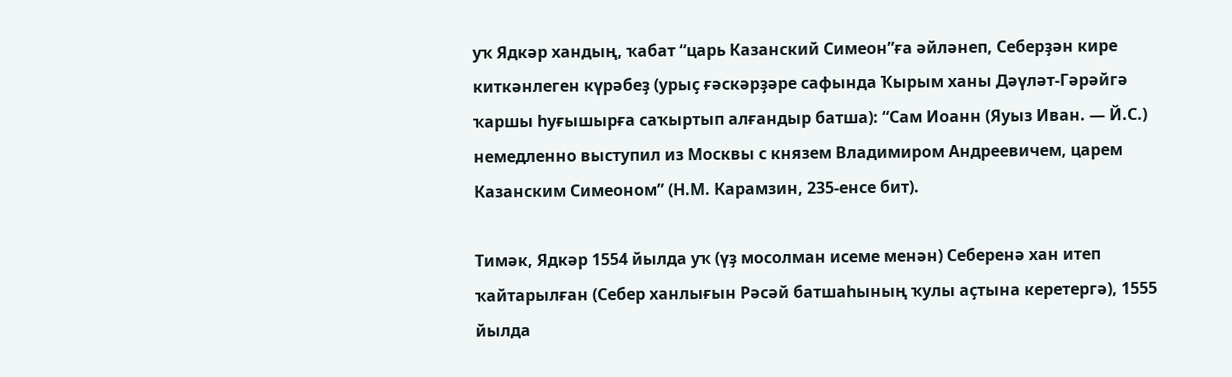уҡ Ядкәр хандың, ҡабат “царь Казанский Симеон”ға әйләнеп, Себерҙән кире киткәнлеген күрәбеҙ (урыҫ ғәскәрҙәре сафында Ҡырым ханы Дәүләт-Гәрәйгә ҡаршы һуғышырға саҡыртып алғандыр батша): “Сам Иоанн (Яуыз Иван. — Й.С.) немедленно выступил из Москвы с князем Владимиром Андреевичем, царем Казанским Симеоном” (Н.М. Карамзин, 235-енсе бит).

Тимәк, Ядкәр 1554 йылда уҡ (үҙ мосолман исеме менән) Себеренә хан итеп ҡайтарылған (Себер ханлығын Рәсәй батшаһының ҡулы аҫтына керетергә), 1555 йылда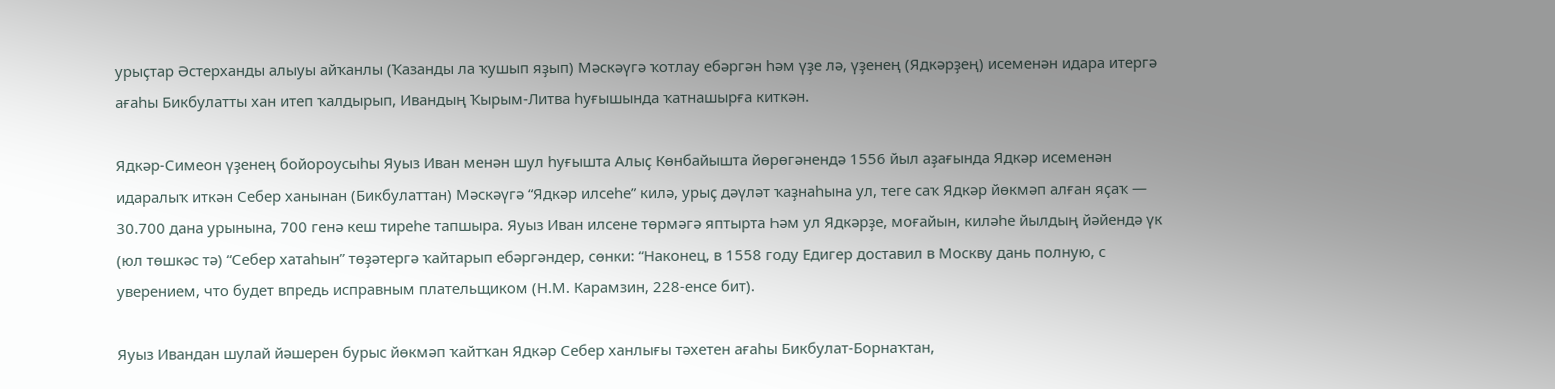урыҫтар Әстерханды алыуы айҡанлы (Ҡазанды ла ҡушып яҙып) Мәскәүгә ҡотлау ебәргән һәм үҙе лә, үҙенең (Ядкәрҙең) исеменән идара итергә ағаһы Бикбулатты хан итеп ҡалдырып, Ивандың Ҡырым-Литва һуғышында ҡатнашырға киткән.

Ядкәр-Симеон үҙенең бойороусыһы Яуыз Иван менән шул һуғышта Алыҫ Көнбайышта йөрөгәнендә 1556 йыл аҙағында Ядкәр исеменән идаралыҡ иткән Себер ханынан (Бикбулаттан) Мәскәүгә “Ядкәр илсеһе” килә, урыҫ дәүләт ҡаҙнаһына ул, теге саҡ Ядкәр йөкмәп алған яҫаҡ — 30.700 дана урынына, 700 генә кеш тиреһе тапшыра. Яуыз Иван илсене төрмәгә яптырта Һәм ул Ядкәрҙе, моғайын, киләһе йылдың йәйендә үк (юл төшкәс тә) “Себер хатаһын” төҙәтергә ҡайтарып ебәргәндер, сөнки: “Наконец, в 1558 году Едигер доставил в Москву дань полную, с уверением, что будет впредь исправным плательщиком (Н.М. Карамзин, 228-енсе бит).

Яуыз Ивандан шулай йәшерен бурыс йөкмәп ҡайтҡан Ядкәр Себер ханлығы тәхетен ағаһы Бикбулат-Борнаҡтан,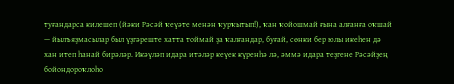туғандарса килешеп (йәки Рәсәй ҡеүәте менән ҡурҡытып!), ҡан ҡойошмай ғына алғанға оҡшай — йылъяҙмасылар был үҙгәреште хатта тоймай ҙа ҡалғандар, буғай, сөнки бер юлы икеһен дә хан итеп һанай бирәләр. Икәүләп идара итәләр кеүек күренһә лә, әммә идара теҙгене Рәсәйҙең бойондороҡлоһо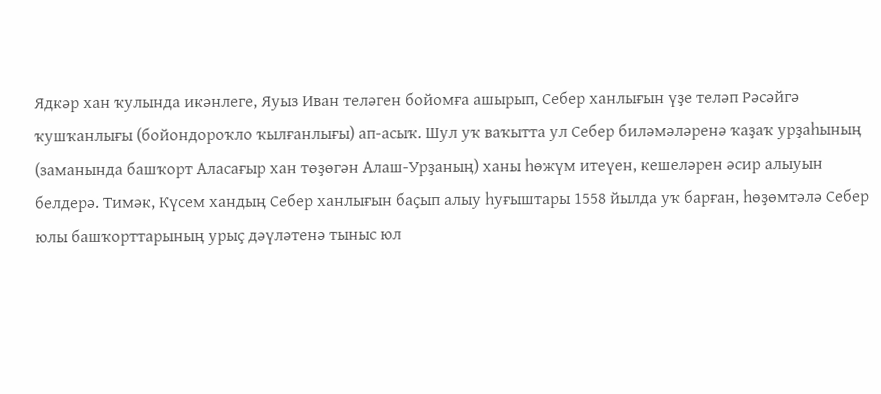Ядкәр хан ҡулында икәнлеге, Яуыз Иван теләген бойомға ашырып, Себер ханлығын үҙе теләп Рәсәйгә ҡушҡанлығы (бойондороҡло ҡылғанлығы) ап-асыҡ. Шул уҡ ваҡытта ул Себер биләмәләренә ҡаҙаҡ урҙаһының (заманында башҡорт Аласағыр хан төҙөгән Алаш-Урҙаның) ханы һөжүм итеүен, кешеләрен әсир алыуын белдерә. Тимәк, Күсем хандың Себер ханлығын баҫып алыу һуғыштары 1558 йылда уҡ барған, һөҙөмтәлә Себер юлы башҡорттарының урыҫ дәүләтенә тыныс юл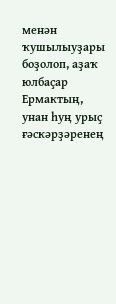менән ҡушылыуҙары боҙолоп, аҙаҡ юлбаҫар Ермактың, унан һуң урыҫ ғәскәрҙәренең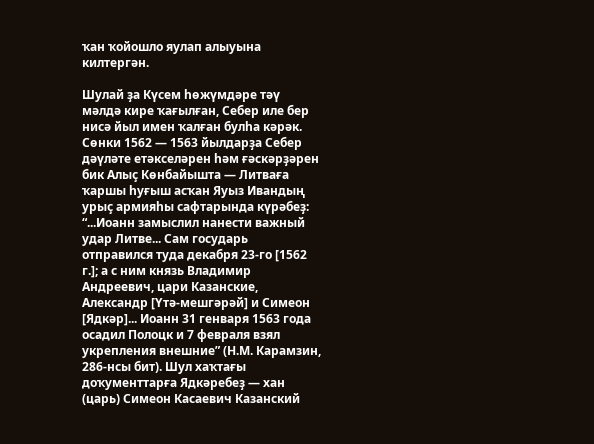ҡан ҡойошло яулап алыуына килтергән.

Шулай ҙа Күсем һөжүмдәре тәү мәлдә кире ҡағылған, Себер иле бер нисә йыл имен ҡалған булһа кәрәк. Сөнки 1562 — 1563 йылдарҙа Себер дәүләте етәкселәрен һәм ғәскәрҙәрен бик Алыҫ Көнбайышта — Литваға ҡаршы һуғыш асҡан Яуыз Ивандың урыҫ армияһы сафтарында күрәбеҙ: “...Иоанн замыслил нанести важный удар Литве... Сам государь отправился туда декабря 23-го [1562 г.]; а с ним князь Владимир Андреевич, цари Казанские, Александр [Үтә-мешгәрәй] и Симеон [Ядкәр]... Иоанн 31 генваря 1563 года осадил Полоцк и 7 февраля взял укрепления внешние” (Н.М. Карамзин, 286-нсы бит). Шул хаҡтағы доҡументтарға Ядкәребеҙ — хан (царь) Симеон Касаевич Казанский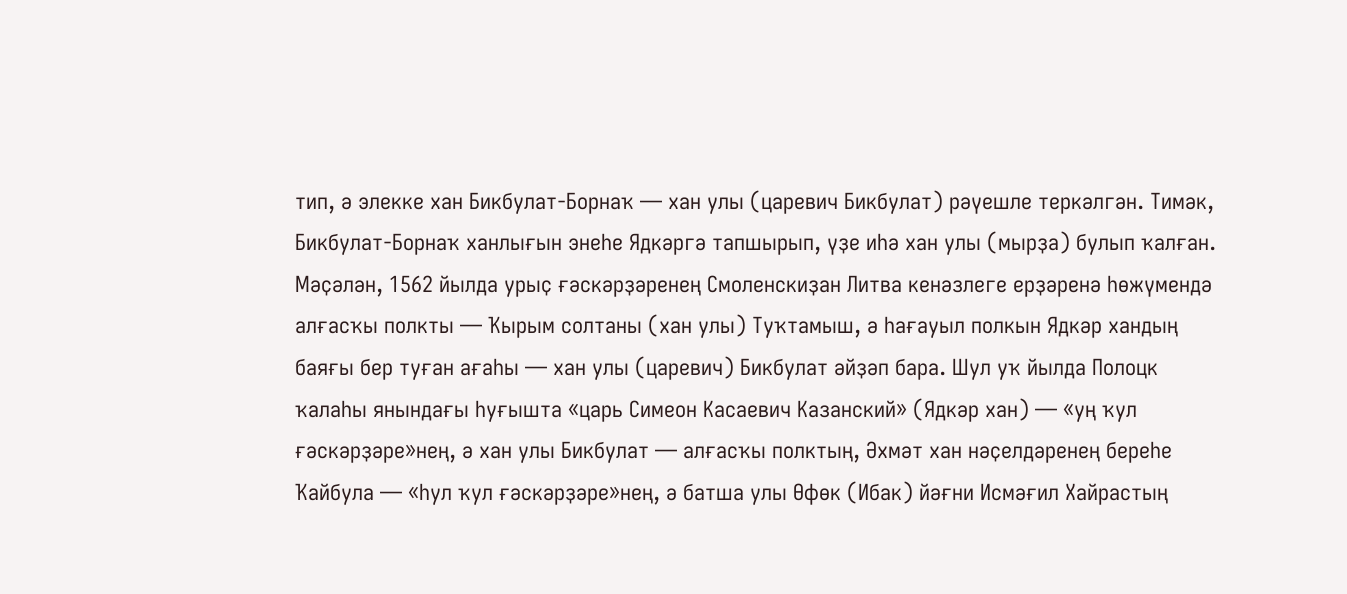тип, ә элекке хан Бикбулат-Борнаҡ — хан улы (царевич Бикбулат) рәүешле теркәлгән. Тимәк, Бикбулат-Борнаҡ ханлығын энеһе Ядкәргә тапшырып, үҙе иһә хан улы (мырҙа) булып ҡалған. Мәҫәлән, 1562 йылда урыҫ ғәскәрҙәренең Смоленскиҙан Литва кенәзлеге ерҙәренә һөжүмендә алғасҡы полкты — Ҡырым солтаны (хан улы) Туҡтамыш, ә һағауыл полкын Ядкәр хандың баяғы бер туған ағаһы — хан улы (царевич) Бикбулат әйҙәп бара. Шул уҡ йылда Полоцк ҡалаһы янындағы һуғышта «царь Симеон Касаевич Казанский» (Ядкәр хан) — «уң ҡул ғәскәрҙәре»нең, ә хан улы Бикбулат — алғасҡы полктың, Әхмәт хан нәҫелдәренең береһе Ҡайбула — «һул ҡул ғәскәрҙәре»нең, ә батша улы Өфөк (Ибак) йәғни Исмәғил Хайрастың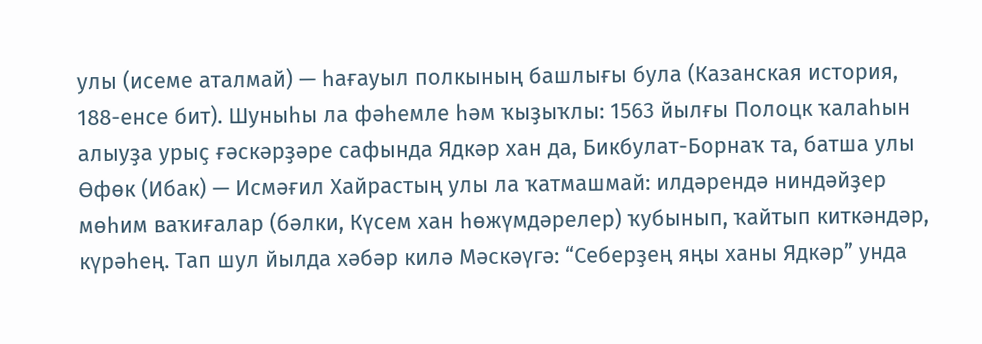улы (исеме аталмай) — һағауыл полкының башлығы була (Казанская история, 188-енсе бит). Шуныһы ла фәһемле һәм ҡыҙыҡлы: 1563 йылғы Полоцк ҡалаһын алыуҙа урыҫ ғәскәрҙәре сафында Ядкәр хан да, Бикбулат-Борнаҡ та, батша улы Өфөк (Ибак) — Исмәғил Хайрастың улы ла ҡатмашмай: илдәрендә ниндәйҙер мөһим ваҡиғалар (бәлки, Күсем хан һөжүмдәрелер) ҡубынып, ҡайтып киткәндәр, күрәһең. Тап шул йылда хәбәр килә Мәскәүгә: “Себерҙең яңы ханы Ядкәр” унда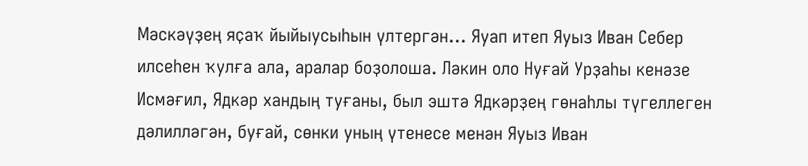Мәскәүҙең яҫаҡ йыйыусыһын үлтергән... Яуап итеп Яуыз Иван Себер илсеһен ҡулға ала, аралар боҙолоша. Ләкин оло Нуғай Урҙаһы кенәзе Исмәғил, Ядкәр хандың туғаны, был эштә Ядкәрҙең гөнаһлы түгеллеген дәлилләгән, буғай, сөнки уның үтенесе менән Яуыз Иван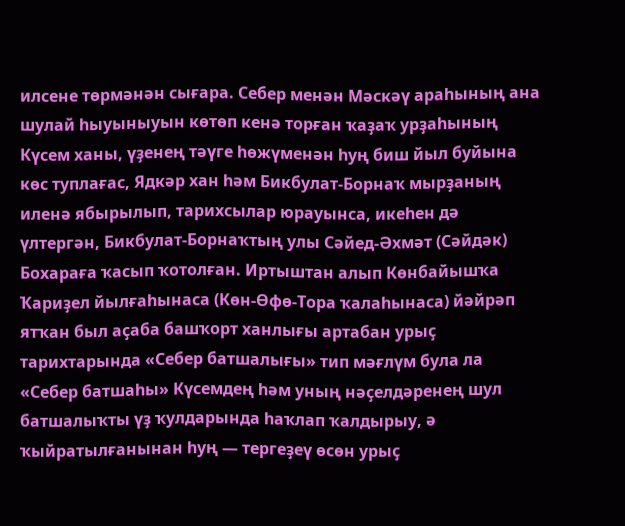илсене төрмәнән сығара. Себер менән Мәскәү араһының ана шулай һыуыныуын көтөп кенә торған ҡаҙаҡ урҙаһының Күсем ханы, үҙенең тәүге һөжүменән һуң биш йыл буйына көс туплағас, Ядкәр хан һәм Бикбулат-Борнаҡ мырҙаның иленә ябырылып, тарихсылар юрауынса, икеһен дә үлтергән, Бикбулат-Борнаҡтың улы Сәйед-Әхмәт (Сәйдәк) Бохараға ҡасып ҡотолған. Иртыштан алып Көнбайышҡа Ҡариҙел йылғаһынаса (Көн-Өфө-Тора ҡалаһынаса) йәйрәп ятҡан был аҫаба башҡорт ханлығы артабан урыҫ тарихтарында «Себер батшалығы» тип мәғлүм була ла «Себер батшаһы» Күсемдең һәм уның нәҫелдәренең шул батшалыҡты үҙ ҡулдарында һаҡлап ҡалдырыу, ә ҡыйратылғанынан һуң — тергеҙеү өсөн урыҫ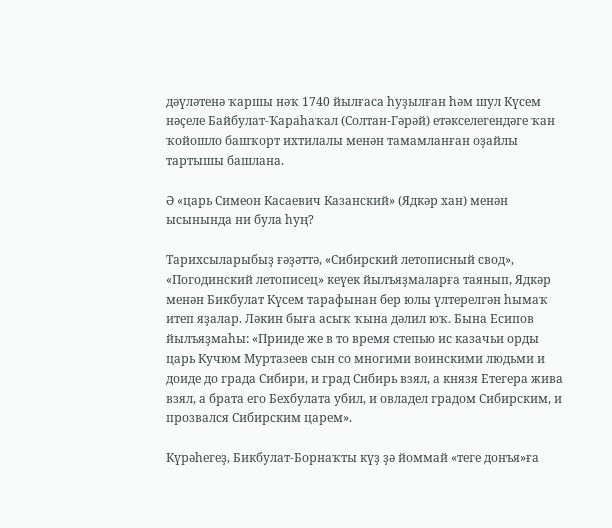дәүләтенә ҡаршы нәҡ 1740 йылғаса һуҙылған һәм шул Күсем нәҫеле Байбулат-Ҡараһаҡал (Солтан-Гәрәй) етәкселегендәге ҡан ҡойошло башҡорт ихтилалы менән тамамланған оҙайлы тартышы башлана.

Ә «царь Симеон Касаевич Казанский» (Ядкәр хан) менән ысынында ни була һуң?

Тарихсыларыбыҙ ғәҙәттә, «Сибирский летописный свод», «Погодинский летописец» кеүек йылъяҙмаларға таянып, Ядкәр менән Бикбулат Күсем тарафынан бер юлы үлтерелгән һымаҡ итеп яҙалар. Ләкин быға асыҡ ҡына дәлил юҡ. Бына Есипов йылъяҙмаһы: «Прииде же в то время степью ис казачьи орды царь Кучюм Муртазеев сын со многими воинскими людьми и доиде до града Сибири, и град Сибирь взял, а князя Етегера жива взял, а брата его Бехбулата убил, и овладел градом Сибирским, и прозвался Сибирским царем».

Күрәһегеҙ, Бикбулат-Борнаҡты күҙ ҙә йоммай «теге донъя»ға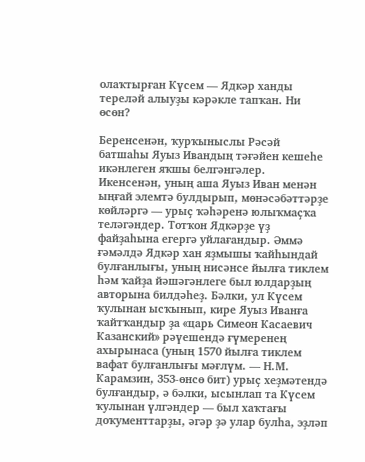олаҡтырған Күсем — Ядкәр ханды тереләй алыуҙы кәрәкле тапҡан. Ни өсөн?

Беренсенән, ҡурҡыныслы Рәсәй батшаһы Яуыз Ивандың тәғәйен кешеһе икәнлеген яҡшы белгәнгәлер. Икенсенән, уның аша Яуыз Иван менән ыңғай элемтә булдырып, мөнәсәбәттәрҙе көйләргә — урыҫ ҡәһәренә юлыҡмаҫҡа теләгәндер. Тотҡон Ядкәрҙе үҙ файҙаһына егергә уйлағандыр. Әммә ғәмәлдә Ядкәр хан яҙмышы ҡайһындай булғанлығы, уның нисәнсе йылға тиклем һәм ҡайҙа йәшәгәнлеге был юлдарҙың авторына билдәһеҙ. Бәлки, ул Күсем ҡулынан ысҡынып, кире Яуыз Иванға ҡайтҡандыр ҙа «царь Симеон Касаевич Казанский» рәүешендә ғүмеренең ахырынаса (уның 1570 йылға тиклем вафат булғанлығы мәғлүм. — Н.М. Карамзин, 353-өнсө бит) урыҫ хеҙмәтендә булғандыр, ә бәлки, ысынлап та Күсем ҡулынан үлгәндер — был хаҡтағы доҡументтарҙы, әгәр ҙә улар булһа, эҙләп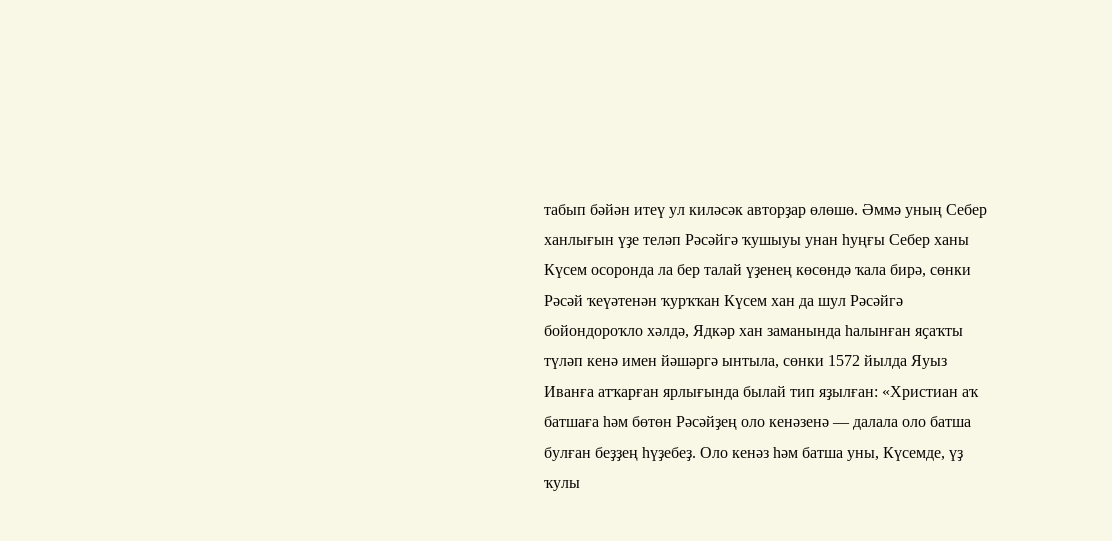табып бәйән итеү ул киләсәк авторҙар өлөшө. Әммә уның Себер ханлығын үҙе теләп Рәсәйгә ҡушыуы унан һуңғы Себер ханы Күсем осоронда ла бер талай үҙенең көсөндә ҡала бирә, сөнки Рәсәй ҡеүәтенән ҡурҡҡан Күсем хан да шул Рәсәйгә бойондороҡло хәлдә, Ядкәр хан заманында һалынған яҫаҡты түләп кенә имен йәшәргә ынтыла, сөнки 1572 йылда Яуыз Иванға атҡарған ярлығында былай тип яҙылған: «Христиан аҡ батшаға һәм бөтөн Рәсәйҙең оло кенәзенә — далала оло батша булған беҙҙең һүҙебеҙ. Оло кенәз һәм батша уны, Күсемде, үҙ ҡулы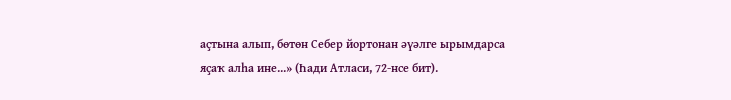аҫтына алып, бөтөн Себер йортонан әүәлге ырымдарса яҫаҡ алһа ине...» (Һади Атласи, 72-нсе бит).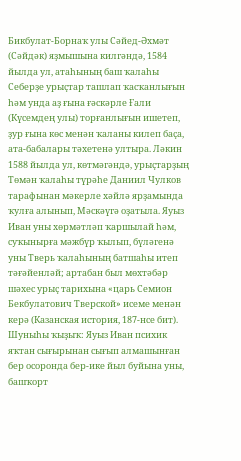Бикбулат-Борнаҡ улы Сәйед-Әхмәт (Сәйдәк) яҙмышына килгәндә, 1584 йылда ул, атаһының баш ҡалаһы Себерҙе урыҫтар ташлап ҡасҡанлығын һәм унда аҙ ғына ғәскәрле Ғали (Күсемдең улы) торғанлығын ишетеп, ҙур ғына көс менән ҡаланы килеп баҫа, ата-бабалары тәхетенә ултыра. Ләкин 1588 йылда ул, көтмәгәндә, урыҫтарҙың Төмән ҡалаһы түрәһе Даниил Чулков тарафынан мәкерле хәйлә ярҙамында ҡулға алынып, Мәскәүгә оҙатыла. Яуыз Иван уны хөрмәтләп ҡаршылай һәм, суҡынырға мәжбүр ҡылып, бүләгенә уны Тверь ҡалаһының батшаһы итеп тәғәйенләй; артабан был мөхтәбәр шәхес урыҫ тарихына «царь Семион Бекбулатович Тверской» исеме менән керә (Казанская история, 187-нсе бит). Шуныһы ҡыҙыҡ: Яуыз Иван психик яҡтан сығырынан сығып алмашынған бер осоронда бер-ике йыл буйына уны, башҡорт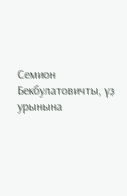Семион Бекбулатовичты, үҙ урынына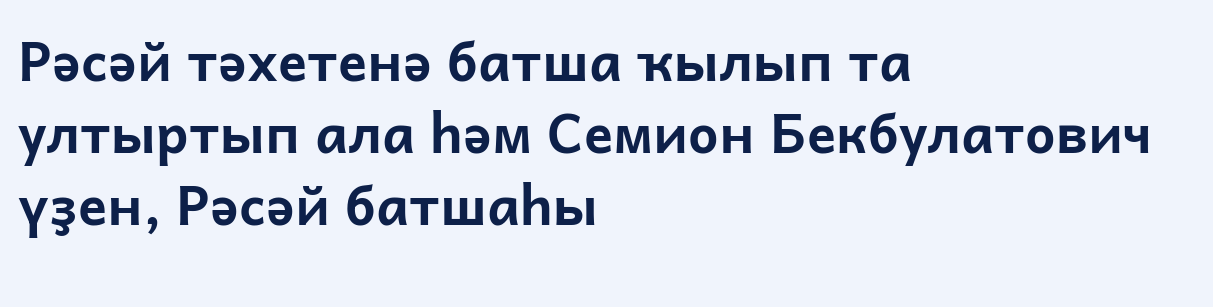Рәсәй тәхетенә батша ҡылып та ултыртып ала һәм Семион Бекбулатович үҙен, Рәсәй батшаһы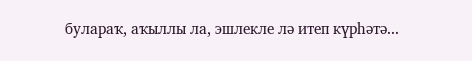булараҡ, аҡыллы ла, эшлекле лә итеп күрһәтә...